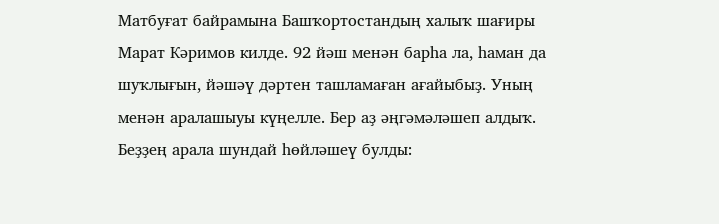Матбуғат байрамына Башҡортостандың халыҡ шағиры Марат Кәримов килде. 92 йәш менән барһа ла, һаман да шуҡлығын, йәшәү дәртен ташламаған ағайыбыҙ. Уның менән аралашыуы күңелле. Бер аҙ әңгәмәләшеп алдыҡ. Беҙҙең арала шундай һөйләшеү булды: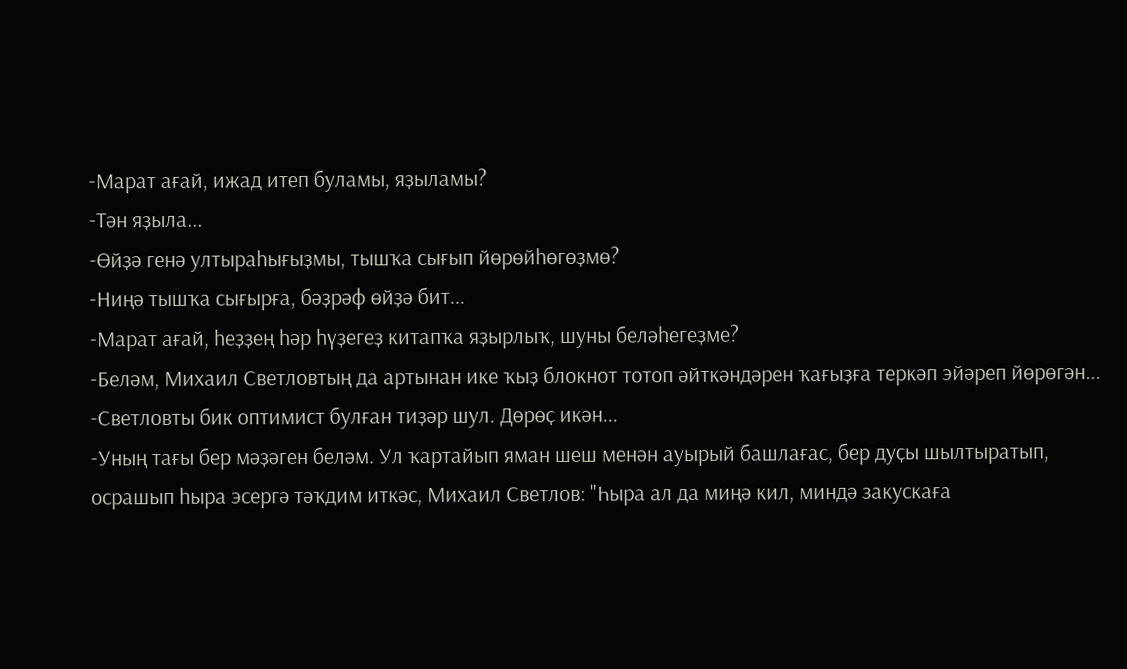-Марат ағай, ижад итеп буламы, яҙыламы?
-Тән яҙыла...
-Өйҙә генә ултыраһығыҙмы, тышҡа сығып йөрөйһөгөҙмө?
-Ниңә тышҡа сығырға, бәҙрәф өйҙә бит...
-Марат ағай, һеҙҙең һәр һүҙегеҙ китапҡа яҙырлыҡ, шуны беләһегеҙме?
-Беләм, Михаил Светловтың да артынан ике ҡыҙ блокнот тотоп әйткәндәрен ҡағыҙға теркәп эйәреп йөрөгән...
-Светловты бик оптимист булған тиҙәр шул. Дөрөҫ икән...
-Уның тағы бер мәҙәген беләм. Ул ҡартайып яман шеш менән ауырый башлағас, бер дуҫы шылтыратып, осрашып һыра эсергә тәҡдим иткәс, Михаил Светлов: "Һыра ал да миңә кил, миндә закускаға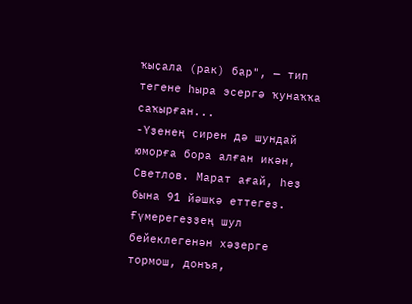ҡыҫала (рак) бар", — тип тегене һыра эсергә ҡунаҡҡа саҡырған...
-Үҙенең сирен дә шундай юморға бора алған икән, Светлов. Марат ағай, һеҙ бына 91 йәшкә еттегеҙ. Ғүмерегеҙҙең шул бейеклегенән хәҙерге тормош, донъя,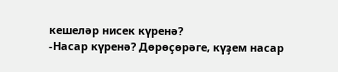кешеләр нисек күренә?
-Насар күренә? Дөрөҫөрәге, күҙем насар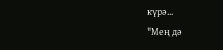күрә...
"Мең дә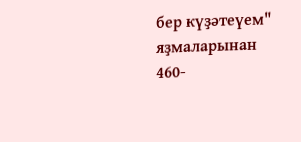бер күҙәтеүем" яҙмаларынан
460-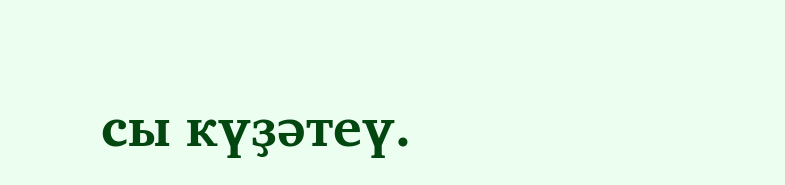сы күҙәтеү.